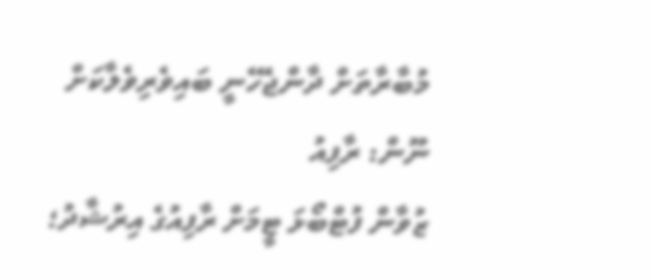މުބާރާތަށް ދާންޖެހޭނީ ބައިވެރިވެލާކަށް ނޫން: ރާފިއު
ޒުވާން ފުޓްބޯޅަ ޓީމަށް ރާފިއުގެ އިރުޝާދު؛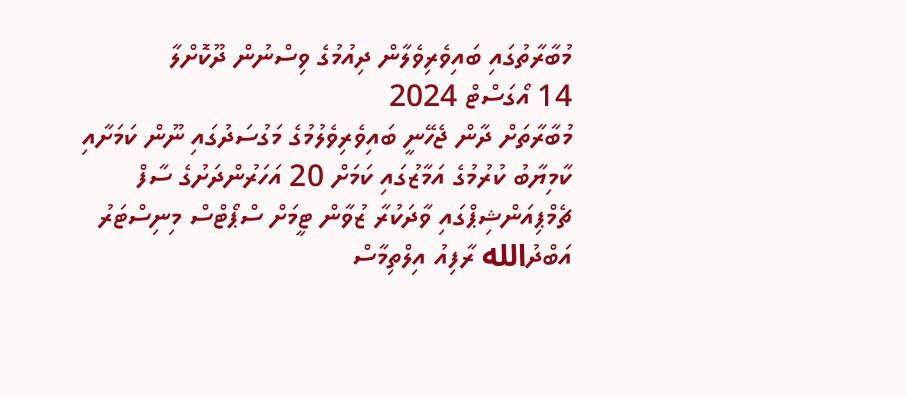މުބާރާތުގައި ބައިވެރިވެލާން ދިއުމުގެ ވިސްނުން ދޫކޮށްލާ
14 އޯގަސްޓް 2024
މުބާރާތަށް ދާން ޖެހޭނީ ބައިވެރިވެލުމުގެ މަގުސަދުގައި ނޫން ކަމަށާއި ކާމިޔާބު ކުރުމުގެ އަމާޒުގައި ކަމަށް 20 އަހަރުންދަށުގެ ސާފް ޗެމްޕިއަންޝިޕްގައި ވާދަކުރާ ޒުވާން ޓީމަށް ސްޕޯޓްސް މިނިސްޓަރު އަބްދުالله ރާފިއު އިލްތިމާސް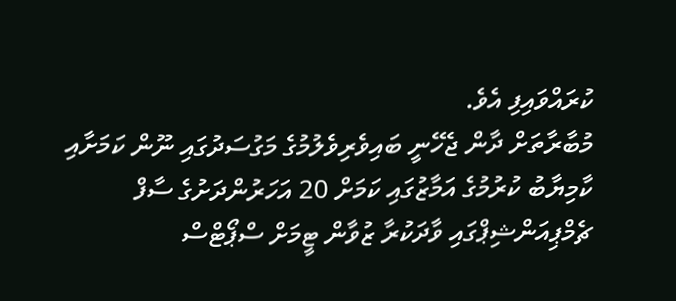ކުރައްވައިފި އެވެ.
މުބާރާތަށް ދާން ޖެހޭނީ ބައިވެރިވެލުމުގެ މަގުސަދުގައި ނޫން ކަމަށާއި ކާމިޔާބު ކުރުމުގެ އަމާޒުގައި ކަމަށް 20 އަހަރުންދަށުގެ ސާފް ޗެމްޕިއަންޝިޕްގައި ވާދަކުރާ ޒުވާން ޓީމަށް ސްޕޯޓްސް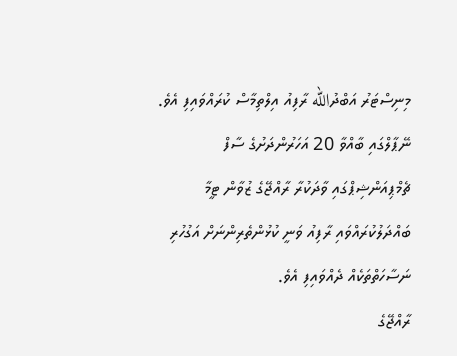މިނިސްޓަރު އަބްދުالله ރާފިއު އިލްތިމާސް ކުރައްވައިފި އެވެ.
ނޭޕާލްގައި ބާއްވާ 20 އަހަރުންދަށުގެ ސާފް ޗެމްޕިއަންޝިޕްގައި ވާދަކުރާ ރާއްޖޭގެ ޒުވާން ޓީމާ ބައްދަލުކުރައްވައި ރާފިއު ވަނީ ކުޅުންތެރިންނަށް އަގުހުރި ނަސާހަތްތަކެއް ދެއްވައިފި އެވެ.
ރާއްޖޭގެ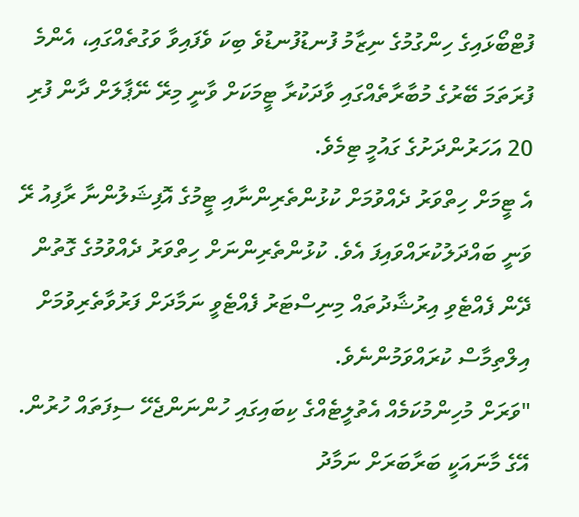ފުޓްބޯޅައިގެ ހިންގުމުގެ ނިޒާމު ފުނޑުފުނޑުވެ ބިކަ ވެފައިވާ ވަގުތެއްގައި، އެންމެ ފުރަތަމަ ބޭރުގެ މުބާރާތެއްގައި ވާދަކުރާ ޓީމަކަށް ވާނީ މިރޭ ނޭޕާލަށް ދާން ފުރި 20 އަހަރުންދަށުގެ ގައުމީ ޓިމެވެ.
އެ ޓީމަށް ހިތްވަރު ދެއްވުމަށް ކުޅުންތެރިންނާއި ޓީމުގެ އޮފިޝަލުންނާ ރާފިއު ރޭ ވަނީ ބައްދަލުކުރައްވައިފަ އެވެ. ކުޅުންތެރިންނަށް ހިތްވަރު ދެއްވުމުގެ ގޮތުން ދޭން ފެއްޓެވި އިރުޝާދުތައް މިނިސްޓަރު ފެއްޓެވީ ނަމާދަށް ފަރުވާތެރިވުމަށް އިލްތިމާސް ކުރައްވަމުންނެވެ.
"ވަރަށް މުހިންމުކަމެއް އެތުލީޓެއްގެ ކިބައިގައި ހުންނަންޖެހޭ ސިފަތައް ހުރުން. އޭގެ މާނައަކީ ބަރާބަރަށް ނަމާދު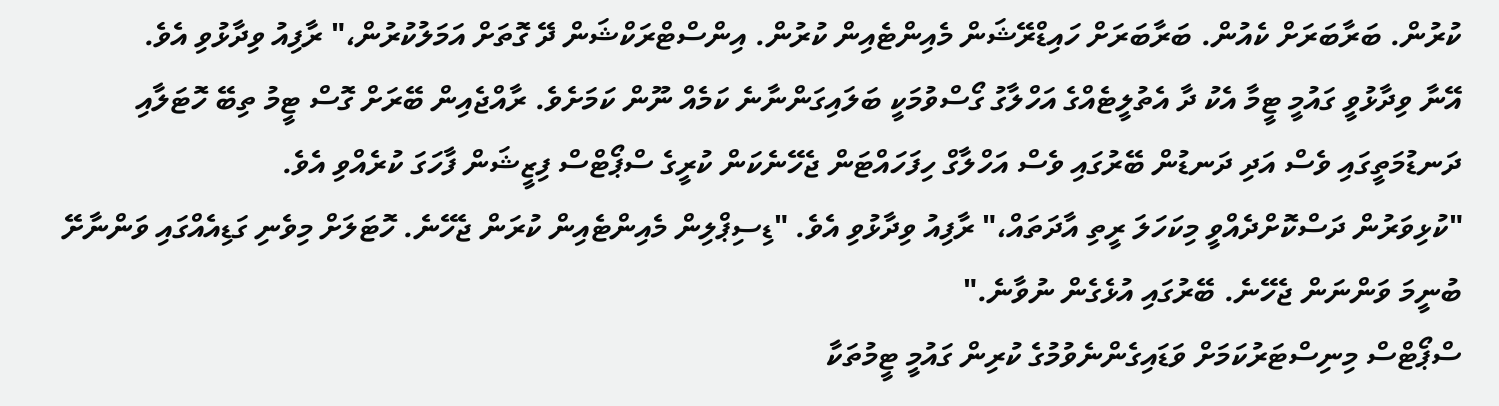ކުރުން. ބަރާބަރަށް ކެއުން. ބަރާބަރަށް ހައިޑްރޭޝަން މެއިންޓެއިން ކުރުން. އިންސްޓްރަކްޝަން ދޭ ގޮތަށް އަމަލުކުރުން،" ރާފިއު ވިދާޅުވި އެވެ.
އޭނާ ވިދާޅުވީ ގައުމީ ޓީމާ އެކު ދާ އެތުލީޓެއްގެ އަހްލާގު ގޯސްވުމަކީ ބަލައިގަންނާނެ ކަމެއް ނޫން ކަމަށެވެ. ރާއްޖެއިން ބޭރަށް ގޮސް ޓީމު ތިބޭ ހޮޓަލާއި ދަނޑުމަތީގައި ވެސް އަދި ދަނޑުން ބޭރުގައި ވެސް އަހްލާގް ހިފަހައްޓަން ޖެހޭނެކަން ކުރީގެ ސްޕޯޓްސް ފިޒީޝަން ފާހަގަ ކުރެއްވި އެވެ.
"ކުޅިވަރުން ދަސްކޮށްދެއްވީ މިކަހަލަ ރީތި އާދަތައް،" ރާފިއު ވިދާޅުވި އެވެ. "ޑިސިޕްލިން މެއިންޓެއިން ކުރަން ޖެހޭނެ. ހޮޓަލަށް މިވެނި ގަޑިއެއްގައި ވަންނާށޭ ބުނީމަ ވަންނަން ޖެހޭނެ. ބޭރުގައި އުޅެގެން ނުވާނެ."
ސްޕޯޓްސް މިނިސްޓަރުކަމަށް ވަޑައިގެންނެވުމުގެ ކުރިން ގައުމީ ޓީމުތަކާ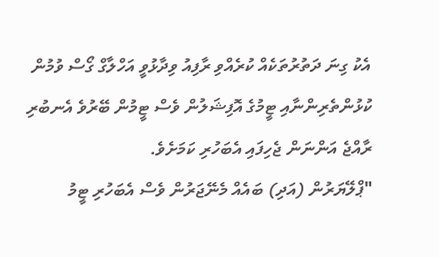އެކު ގިނަ ދަތުރުތަކެއް ކުރެއްވި ރާފިއު ވިދާޅުވީ އަހްލާގް ގޯސް ވުމުން ކުޅުންތެރިންނާއި ޓީމުގެ އޮފިޝަލުން ވެސް ޓީމުން ބޭރުވެ އެނބުރި ރާއްޖެ އަންނަން ޖެހިފައި އެބަހުރި ކަމަށެވެ.
"ޕްލޭޔަރުން (އަދި) ބައެއް މެނޭޖަރުން ވެސް އެބަހުރި ޓީމު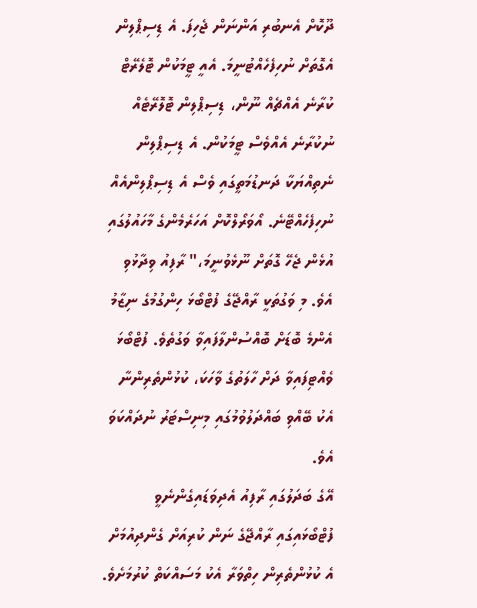ދޫކޮށް އެނބުރި އަންނަން ޖެހިފަ. އެ ޑިސިޕްލިން އެގޮތަށް ނުހިފެހެއްޓުނީމަ. އެއީ ޓީމަކުން ޓޮލެރޭޓް ކުރާނެ އެއްޗެއް ނޫން، ޑިސިޕްލިން ޓޮލޮރޭޓެއް ނުކުރާނެ އެއްވެސް ޓީމަކުން. އެ ޑިސިޕްލިން ނެތިއްޔަކާ ދަނޑުމަތީގައި ވެސް އެ ޑިސިޕްލިންއެއް ނުހިފެހެއްޓޭނެ. އޯވަރޯލްކޮށް އަހަރެމެންގެ މާހައުލުގައި އުޅެން ޖެހޭ ގޮތަށް ނޫޅެވުނީމަ،" ރާފިއު ވިދާޅުވި އެވެ. މި ވަގުތަކީ ރާއްޖޭގެ ފުޓްބޯޅަ ހިންގުމުގެ ނިޒާމު އެންމެ ބޮޑަށް ބޮއްސުންލާފައިވާ ވަގުތެވެ. ފުޓްބޯޅަ ވެއްޓިފައިވާ ދަށް ހާލަތުގެ ވާހަކަ، ކުޅުންތެރިންނާ އެކު ބޭއްވި ބައްދަލުވުމުގައި މިނިސްޓަރު ނުދައްކަވަ އެވެ.
އޭގެ ބަދަލުގައި ރާފިއު އެދިވަޑައިގެންނެވީ ފުޓްބޯޅައިގައި ރާއްޖޭގެ ނަން ކުރިއަށް ގެންދިއުމަށް އެ ކުޅުންތެރިން ހިތްވަރާ އެކު މަސައްކަތް ކުރުމަށެވެ.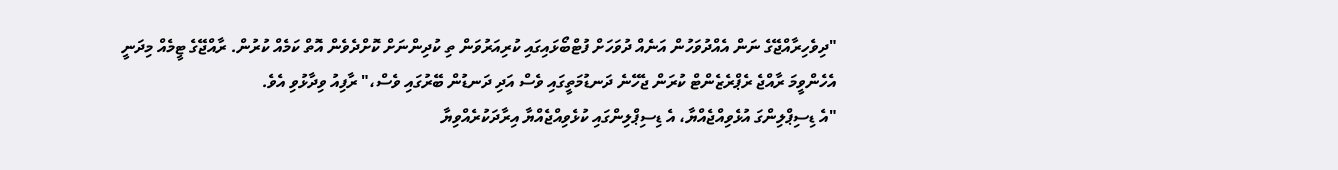"ދިވެހިރާއްޖޭގެ ނަން އެއްދުވަހުން އަނެއް ދުވަހަށް ފުޓްބޯޅައިގައި ކުރިއަރުވަން ތި ކުދިންނަށް ކޮށްދެވެން އޮތް ކަމެއް ކުރުން. ރާއްޖޭގެ ޓީމެއް މިދަނީ އެހެންވީމަ ރާއްޖެ ރެޕްރެޒެންޓް ކުރަން ޖެހޭނެ ދަނޑުމަތީގައި ވެސް އަދި ދަނޑުން ބޭރުގައި ވެސް،" ރާފިއު ވިދާޅުވި އެވެ.
"އެ ޑިސިޕްލިންގަ އުޅެވިއްޖެއްޔާ، އެ ޑިސިޕްލިންގައި ކުޅެވިއްޖެއްޔާ އިރާދަކުރެއްވިޔާ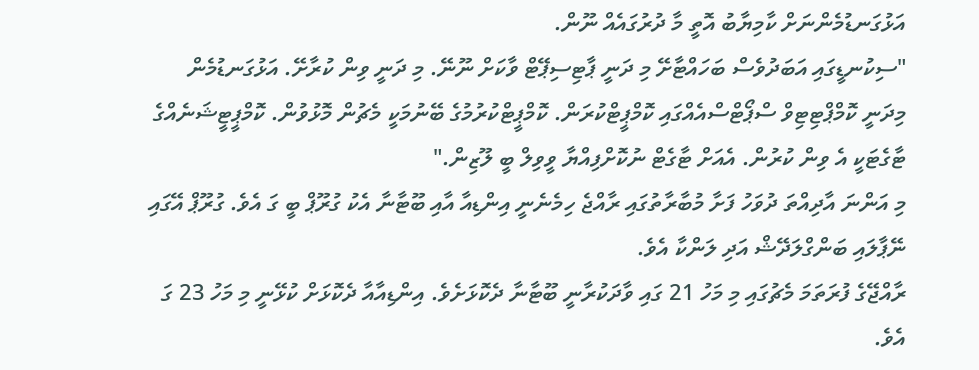އަޅުގަނޑުމެންނަށް ކާމިޔާބު އޮތީ މާ ދުރުގައެއް ނޫން.
"ސިކުނޑީގައި އަބަދުވެސް ބަހައްޓާށޭ މި ދަނީ ޕާޓިސިޕޭޓް ވާކަށް ނޫނޭ. މި ދަނީ ވިން ކުރާށޭ. އަޅުގަނޑުމެން މިދަނީ ކޮމްޕްޓިޓިވް ސްޕޯޓްސްއެއްގައި ކޮމްޕީޓްކުރަން. ކޮމްޕީޓްކުރުމުގެ ބޭނުމަކީ މެޗުން މޮޅުވުން. ކޮމްޕީޓީޝަނެއްގެ ޓާގެޓަކީ އެ ވިން ކުރުން. އެއަށް ޓާގެޓް ނުކޮށްފިއްޔާ ވީވިލް ބީ ލޫޒިން."
މި އަންނަ އާދިއްތަ ދުވަހު ފަށާ މުބާރާތުގައި ރާއްޖެ ހިމެނެނީ އިންޑިއާ އާއި ބޫޓާނާ އެކު ގުރޫޕް ބީ ގަ އެވެ. ގުރޫޕް އޭގައި ނޭޕާލައި ބަންގްލަދޭޝް އަދި ލަންކާ އެވެ.
ރާއްޖޭގެ ފުރަތަމަ މެޗުގައި މި މަހު 21 ގައި ވާދަކުރާނީ ބޫޓާނާ ދެކޮޅަށެވެ. އިންޑިއާއާ ދެކޮޅަށް ކުޅޭނީ މި މަހު 23 ގަ އެވެ.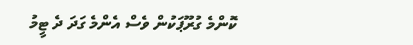ކޮންމެ ގުރޫޕަކުން ވެސް އެންމެ ގަދަ ދެ ޓީމު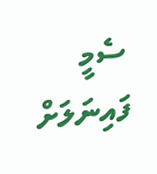ސެމީ ފައިނަލަށް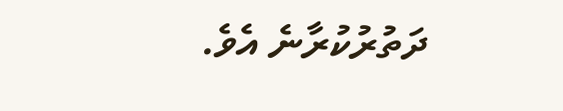ދަތުރުކުރާނެ އެވެ.